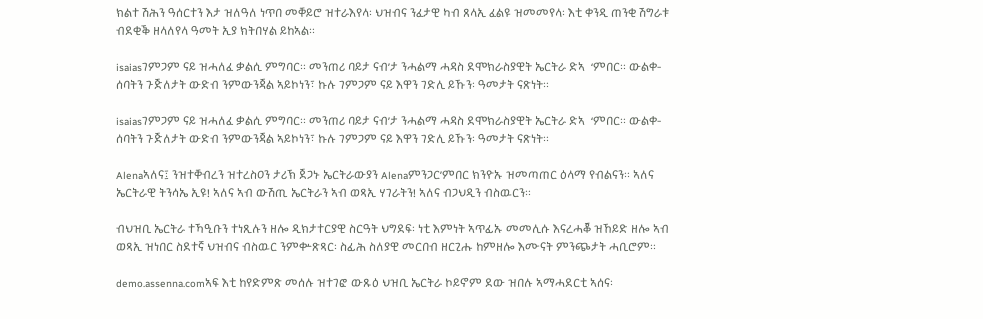ክልተ ሽሕን ዓሰርተን እታ ዝለዓለ ነጥበ መቐይሮ ዝተራእየላ፡ ህዝብና ንፈታዊ ካብ ጸላኢ ፈልዩ ዝመመየላ፡ እቲ ቀንዲ ጠንቂ ሽግራቱ ብደቂቕ ዘላለየላ ዓመት ኢያ ክትበሃል ይከኣል።

isaiasገምጋም ናይ ዝሓለፈ ቃልሲ ምግባር። መንጠሪ ባይታ ናብ’ታ ንሓልማ ሓዳስ ደሞክራስያዊት ኤርትራ ድኣ  ‘ምበር። ውልቀ-ሰባትን ጉጅለታት ውድብ ንምውንጃል ኣይኮነን፣ ኩሉ ገምጋም ናይ እዋን ገድሊ ይኹን፡ ዓመታት ናጽነት።

isaiasገምጋም ናይ ዝሓለፈ ቃልሲ ምግባር። መንጠሪ ባይታ ናብ’ታ ንሓልማ ሓዳስ ደሞክራስያዊት ኤርትራ ድኣ  ‘ምበር። ውልቀ-ሰባትን ጉጅለታት ውድብ ንምውንጃል ኣይኮነን፣ ኩሉ ገምጋም ናይ እዋን ገድሊ ይኹን፡ ዓመታት ናጽነት።

Alenaኣለና፤ ንዝተቐብረን ዝተረስዐን ታሪኽ ጀጋኑ ኤርትራውያን Alenaምንጋር’ምበር ክንዮኡ ዝመጣጠር ዕላማ የብልናን። ኣለና ኤርትራዊ ትንሳኤ ኢዩ! ኣለና ኣብ ውሽጢ ኤርትራን ኣብ ወጻኢ ሃገራትን! ኣለና ብጋህዲን ብስዉርን።

ብህዝቢ ኤርትራ ተኻዒቡን ተነጺሉን ዘሎ ዲክታተርያዊ ስርዓት ህግደፍ፡ ነቲ እምነት ኣጥፊኡ መመሊሱ እናረሓቖ ዝኸይድ ዘሎ ኣብ ወጻኢ ዝነበር ስደተኛ ህዝብና ብስዉር ንምቍጽጻር፡ ስፊሕ ስለያዊ መርበብ ዘርጊሑ ከምዘሎ እሙናት ምንጭታት ሓቢሮም።

demo.assenna.comኣፍ እቲ ከየድምጽ መሰሉ ዝተገፎ ውጹዕ ህዝቢ ኤርትራ ኮይኖም ደው ዝበሉ ኣማሓደርቲ ኣሰና፡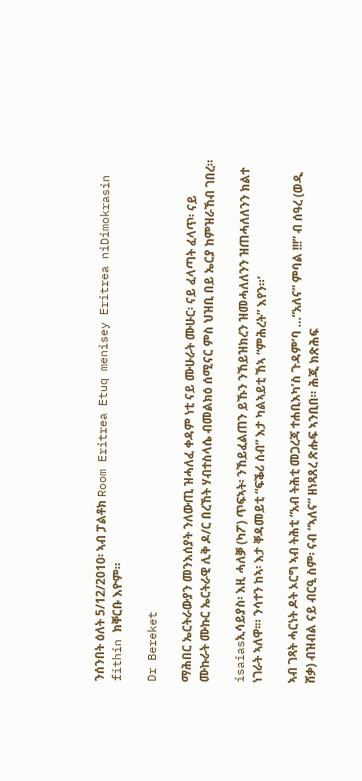ንሰንበት ዕለት 5/12/2010፡ ኣብ ፓልቶክ Room Eritrea Etuq menisey Eritrea niDimokrasin fithin ክቐርቡ እዮም።

Dr Bereket

ማሕበር ኤርትራውያን መንእሰያት ንለውጢ ዝሓለፈ ቀዳም ነቲ ናይ ሙሁራት ሙሁር፡ ናይ ፈላጣት ፈላጥ፡ ናይ ሙኩራት ሙኩር ኤርትራዊ ሊቅ ዶ/ር በረኸት ሃብተስላሴ ብመልክዕ ሰሚናር ምስ ህዝቢ በይ ኤርያ ከምዝራኸብ ገበረ።

isaiasኢሳይያስ፡ እዚ ሓለቓ (ካፖ) ጥፍኣት፡ ንኸይፈልጠን ይኹን ንኸይዝክረን ዝመሓለለንን ዝጠሓለለንን ክልተ ነገራት ኣለዋ፡። ንሳተን ከኣ፡ እታ ቐዳመይቲ “ፍቕሪ ሰብ” እታ ካልኣይቲ ኸኣ “ምሕረት” እየን።’

ኣብ ገጻት ሓርነት ዶት ኦርግ ኣብ ትሕቲ “አብ ትሕቲ መጋረጃ ተሐቢእካ’ስ ጉዳም’ባ …“አለና” ምባል !!!” ብ ሰዓረ (ወዲ ሸቃ) ብዝብል ናይ ብርዒ ስም፡ ናብ “ኣለና” ዘነጻጸረ ጽሑፍ ኣንቢበ። ሕጂ ክጽሕፍ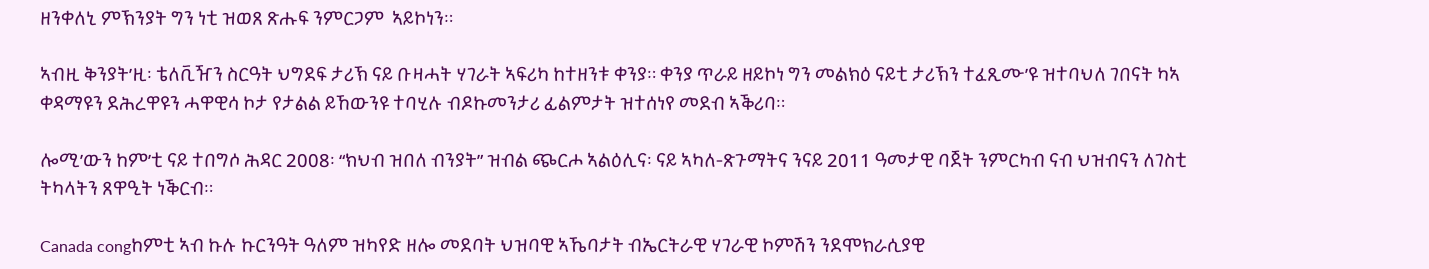ዘንቀለኒ ምኽንያት ግን ነቲ ዝወጸ ጽሑፍ ንምርጋም  ኣይኮነን።

ኣብዚ ቅንያት’ዚ፡ ቴለቪዥን ስርዓት ህግደፍ ታሪኽ ናይ ቡዛሓት ሃገራት ኣፍሪካ ከተዘንቱ ቀንያ። ቀንያ ጥራይ ዘይኮነ ግን መልክዕ ናይቲ ታሪኽን ተፈጺሙ’ዩ ዝተባህለ ገበናት ካኣ ቀዳማዩን ደሕረዋዩን ሓዋዊሳ ኮታ የታልል ይኸውንዩ ተባሂሉ ብዶኩመንታሪ ፊልምታት ዝተሰነየ መደብ ኣቕሪባ።

ሎሚ’ውን ከም’ቲ ናይ ተበግሶ ሕዳር 2008፡ “ክህብ ዝበለ ብንያት” ዝብል ጭርሖ ኣልዕሊና፡ ናይ ኣካለ-ጽጉማትና ንናይ 2011 ዓመታዊ ባጀት ንምርካብ ናብ ህዝብናን ለገስቲ ትካላትን ጸዋዒት ነቕርብ።

Canada congከምቲ ኣብ ኩሉ ኩርንዓት ዓለም ዝካየድ ዘሎ መደባት ህዝባዊ ኣኼባታት ብኤርትራዊ ሃገራዊ ኮምሽን ንደሞክራሲያዊ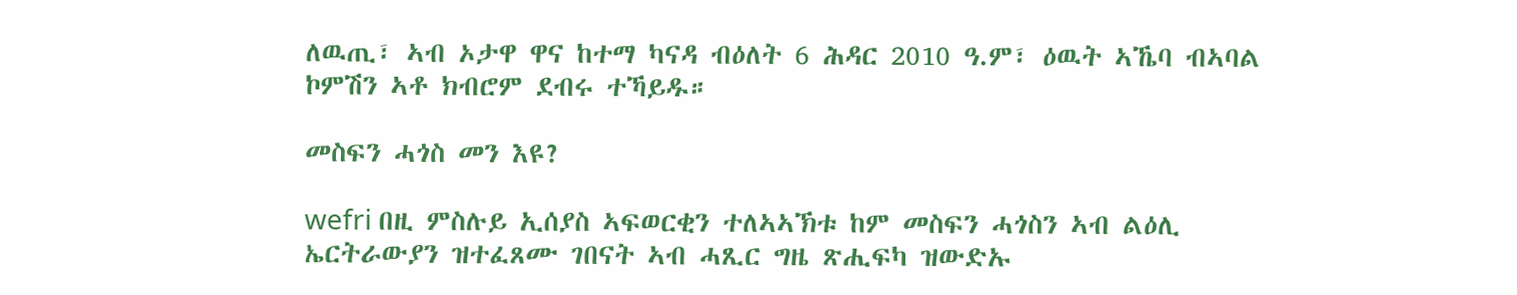ለዉጢ፣ ኣብ ኦታዋ ዋና ከተማ ካናዳ ብዕለት 6 ሕዳር 2010 ዓ.ም፣ ዕዉት ኣኼባ ብኣባል ኮምሽን ኣቶ ክብሮም ደብሩ ተኻይዱ።

መስፍን ሓጎስ መን እዩ?

wefri በዚ ምስሉይ ኢሰያስ ኣፍወርቂን ተለኣኣኽቱ ከም መስፍን ሓጎስን ኣብ ልዕሊ ኤርትራውያን ዝተፈጸሙ ገበናት ኣብ ሓጺር ግዜ ጽሒፍካ ዝውድኡ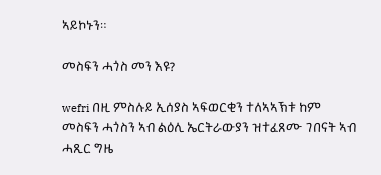ኣይኮኑን።

መስፍን ሓጎስ መን እዩ?

wefri በዚ ምስሉይ ኢሰያስ ኣፍወርቂን ተለኣኣኽቱ ከም መስፍን ሓጎስን ኣብ ልዕሊ ኤርትራውያን ዝተፈጸሙ ገበናት ኣብ ሓጺር ግዜ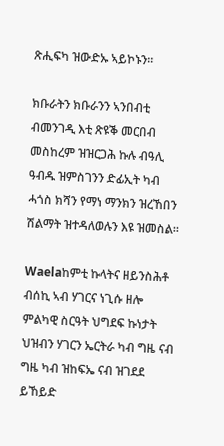ጽሒፍካ ዝውድኡ ኣይኮኑን።

ክቡራትን ክቡራንን ኣንበብቲ ብመንገዲ እቲ ጽዩቕ መርበብ መስከረም ዝዝርጋሕ ኩሉ ብዓሊ ዓብዱ ዝምስገንን ድፊኢት ካብ ሓጎስ ክሻን የማነ ማንክን ዝረኸበን ሽልማት ዝተዳለወሉን እዩ ዝመስል።

Waelaከምቲ ኩላትና ዘይንስሕቶ ብሰኪ ኣብ ሃገርና ነጊሱ ዘሎ ምልካዊ ስርዓት ህግደፍ ኩነታት ህዝብን ሃገርን ኤርትራ ካብ ግዜ ናብ ግዜ ካብ ዝከፍኤ ናብ ዝገደደ ይኸይድ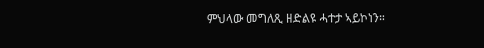ምህላው መግለጺ ዘድልዩ ሓተታ ኣይኮነን።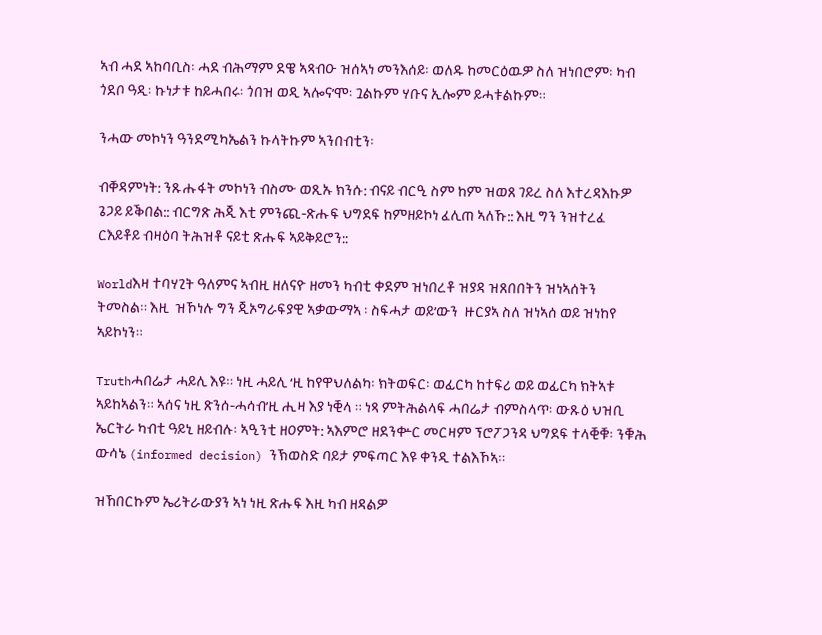ኣብ ሓደ ኣከባቢስ፡ ሓደ ብሕማም ደዌ ኣጻብዑ ዝሰኣነ መንእሰይ፡ ወለዱ ከመርዕዉዎ ስለ ዝነበሮም፡ ካብ ጎደቦ ዓዲ፡ ኩነታቱ ከይሓበሩ፡ ጎበዝ ወዲ ኣሎና’ሞ፡ ጓልኩም ሃቡና ኢሎም ይሓቱልኩም።

ንሓው መኮነን ዓንደሚካኤልን ኩላትኩም ኣንበብቲን፡

ብቐዳምነት: ንጹሑፋት መኮነን ብስሙ ወጺኡ ክንሱ: ብናይ ብርዒ ስም ከም ዝወጸ ገይረ ስለ እተረዳእኩዎ ጌጋይ ይቕበል:: ብርግጽ ሕጂ እቲ ምንጪ-ጽሑፍ ህግደፍ ከምዘይኮነ ፈሊጠ ኣለኹ:: እዚ ግን ንዝተረፈ ርእይቶይ ብዛዕባ ትሕዝቶ ናይቲ ጽሑፍ ኣይቅይሮን::

Worldእዛ ተባሃጊት ዓለምና ኣብዚ ዘለናዮ ዘመን ካብቲ ቀደም ዝነበረቶ ዝያዳ ዝጸበበትን ዝነኣሰትን ትመስል። እዚ  ዝኾነሉ ግን ጂኦግራፍያዊ ኣቃውማኣ ፡ ስፍሓታ ወይ’ውን  ዙርያኣ ስለ ዝነኣሰ ወይ ዝነከየ ኣይኮነን።

Truthሓበሬታ ሓይሊ እዩ። ነዚ ሓይሊ ‘ዚ ከየዋህለልካ፡ ክትወፍር፡ ወፊርካ ከተፍሪ ወይ ወፊርካ ክትኣቱ ኣይከኣልን። ኣሰና ነዚ ጽንሰ-ሓሳብ’ዚ ሒዛ እያ ነቒላ ። ነጻ ምትሕልላፍ ሓበሬታ ብምስላጥ፡ ውጹዕ ህዝቢ ኤርትራ ካብቲ ዓይኒ ዘይብሉ፡ ኣዒንቲ ዘዐምት: ኣእምሮ ዘደንቍር መርዛም ፕሮፖጋንዳ ህግደፍ ተላቒቑ፡ ንቑሕ ውሳኔ (informed decision) ንኽወስድ ባይታ ምፍጣር እዩ ቀንዲ ተልእኾኣ።

ዝኸበርኩም ኤሪትራውያን ኣነ ነዚ ጽሑፍ እዚ ካብ ዘዳልዎ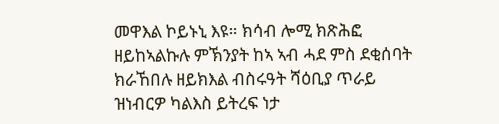መዋእል ኮይኑኒ እዩ። ክሳብ ሎሚ ክጽሕፎ ዘይከኣልኩሉ ምኽንያት ከኣ ኣብ ሓደ ምስ ደቂሰባት ክራኸበሉ ዘይክእል ብስሩዓት ሻዕቢያ ጥራይ ዝነብርዎ ካልእስ ይትረፍ ነታ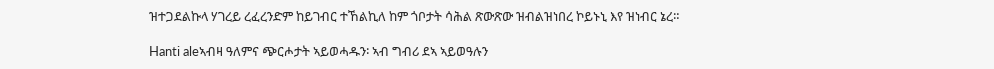ዝተጋደልኩላ ሃገረይ ረፈረንድም ከይገብር ተኸልኪለ ከም ጎቦታት ሳሕል ጽውጽው ዝብልዝነበረ ኮይኑኒ እየ ዝነብር ኔረ።

Hanti aleኣብዛ ዓለምና ጭርሖታት ኣይወሓዱን፡ ኣብ ግብሪ ደኣ ኣይወዓሉን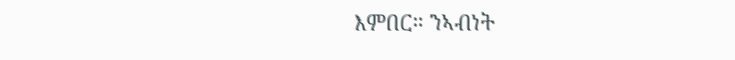እምበር። ንኣብነት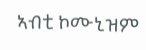ኣብቲ ኮሙኒዝም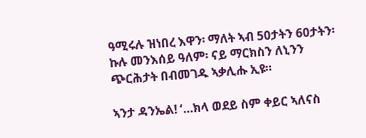ዓሚሩሉ ዝነበረ እዋን፡ ማለት ኣብ 50ታትን 60ታትን፡ ኩሉ መንእሰይ ዓለም፡ ናይ ማርክስን ለኒንን ጭርሕታት በብመገዱ ኣቃሊሑ ኢዩ።

ኣንታ ዳንኤል! ‘…ክላ ወደይ ስም ቀይር ኣለናስ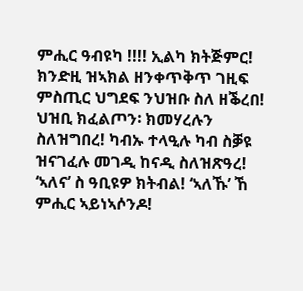ምሒር ዓብዩካ !!!! ኢልካ ክትጅምር! ክንድዚ ዝኣክል ዘንቀጥቅጥ ገዚፍ ምስጢር ህግደፍ ንህዝቡ ስለ ዘቕረበ! ህዝቢ ክፈልጦን፡ ክመሃረሉን ስለዝግበረ! ካብኡ ተላዒሉ ካብ ስቓዩ ዝናገፈሉ መገዲ ከናዲ ስለዝጽዓረ! ‘ኣለና’ ስ ዓቢዩዎ ክትብል! ‘ኣለኹ’ ኸ ምሒር ኣይነኣሶንዶ!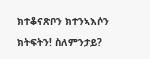ክተቆናጽቦን ክተንኣእሶን ክትፍትን! ስለምንታይ?